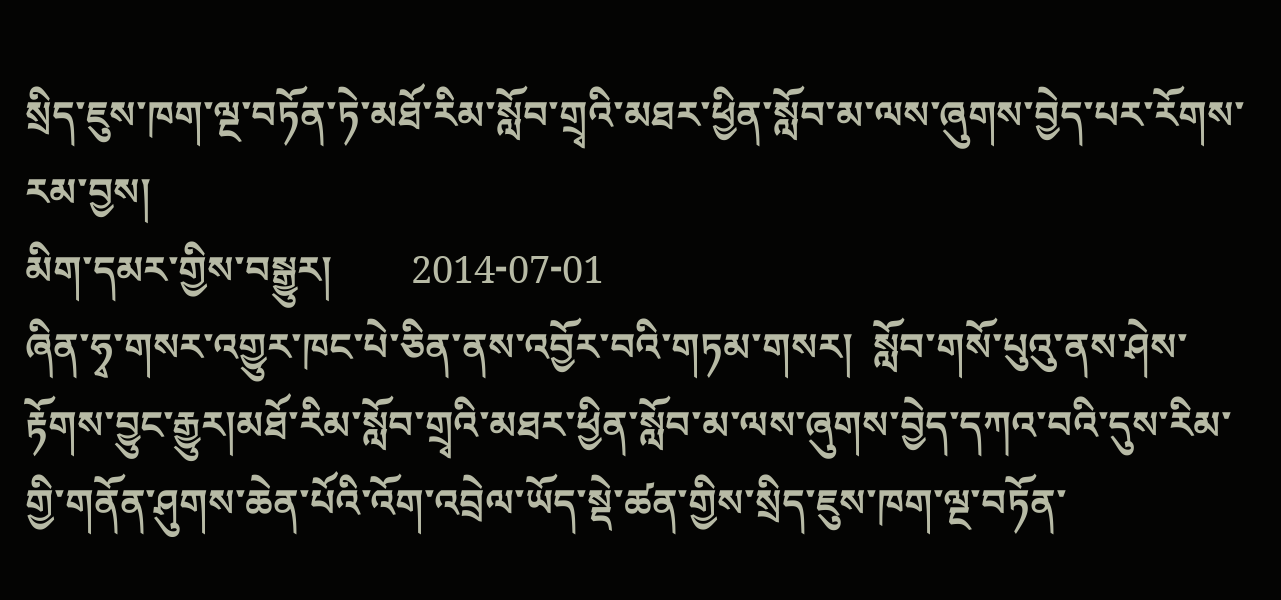སྲིད་ཇུས་ཁག་ལྔ་བཏོན་ཏེ་མཐོ་རིམ་སློབ་གྲྭའི་མཐར་ཕྱིན་སློབ་མ་ལས་ཞུགས་བྱེད་པར་རོགས་རམ་བྱས།
མིག་དམར་གྱིས་བསྒྱུར།        2014-07-01
ཞིན་ཧྭ་གསར་འགྱུར་ཁང་པེ་ཅིན་ནས་འབྱོར་བའི་གཏམ་གསར།  སློབ་གསོ་པུའུ་ནས་ཤེས་རྟོགས་བྱུང་རྒྱུར།མཐོ་རིམ་སློབ་གྲྭའི་མཐར་ཕྱིན་སློབ་མ་ལས་ཞུགས་བྱེད་དཀའ་བའི་དུས་རིམ་གྱི་གནོན་ཤུགས་ཆེན་པོའི་འོག་འབྲེལ་ཡོད་སྡེ་ཚན་གྱིས་སྲིད་ཇུས་ཁག་ལྔ་བཏོན་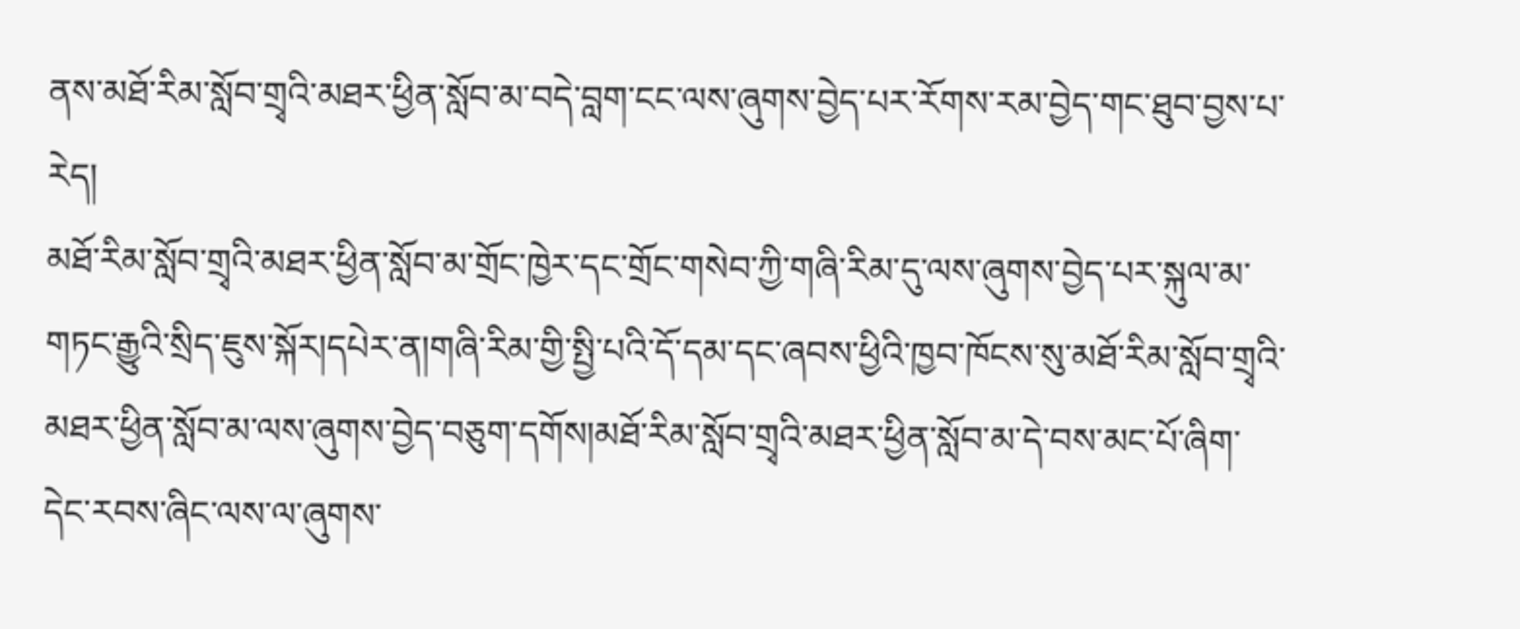ནས་མཐོ་རིམ་སློབ་གྲྭའི་མཐར་ཕྱིན་སློབ་མ་བདེ་བླག་ངང་ལས་ཞུགས་བྱེད་པར་རོགས་རམ་བྱེད་གང་ཐུབ་བྱས་པ་རེད།
མཐོ་རིམ་སློབ་གྲྭའི་མཐར་ཕྱིན་སློབ་མ་གྲོང་ཁྱེར་དང་གྲོང་གསེབ་ཀྱི་གཞི་རིམ་དུ་ལས་ཞུགས་བྱེད་པར་སྐུལ་མ་གཏང་རྒྱུའི་སྲིད་ཇུས་སྐོར།དཔེར་ན།གཞི་རིམ་གྱི་སྤྱི་པའི་དོ་དམ་དང་ཞབས་ཕྱིའི་ཁྱབ་ཁོངས་སུ་མཐོ་རིམ་སློབ་གྲྭའི་མཐར་ཕྱིན་སློབ་མ་ལས་ཞུགས་བྱེད་བཅུག་དགོས།མཐོ་རིམ་སློབ་གྲྭའི་མཐར་ཕྱིན་སློབ་མ་དེ་བས་མང་པོ་ཞིག་དེང་རབས་ཞིང་ལས་ལ་ཞུགས་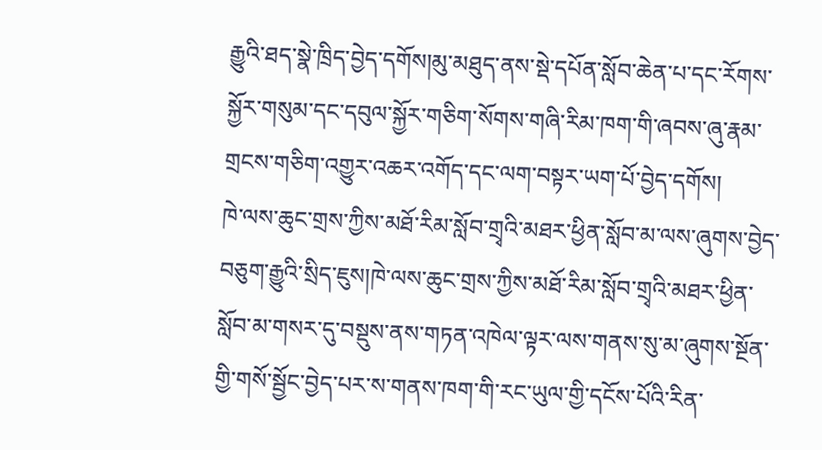རྒྱུའི་ཐད་སྣེ་ཁྲིད་བྱེད་དགོས།མུ་མཐུད་ནས་སྡེ་དཔོན་སློབ་ཆེན་པ་དང་རོགས་སྐྱོར་གསུམ་དང་དབུལ་སྐྱོར་གཅིག་སོགས་གཞི་རིམ་ཁག་གི་ཞབས་ཞུ་རྣམ་གྲངས་གཅིག་འགྱུར་འཆར་འགོད་དང་ལག་བསྟར་ཡག་པོ་བྱེད་དགོས།
ཁེ་ལས་ཆུང་གྲས་ཀྱིས་མཐོ་རིམ་སློབ་གྲྭའི་མཐར་ཕྱིན་སློབ་མ་ལས་ཞུགས་བྱེད་བཅུག་རྒྱུའི་སྲིད་ཇུས།ཁེ་ལས་ཆུང་གྲས་ཀྱིས་མཐོ་རིམ་སློབ་གྲྭའི་མཐར་ཕྱིན་སློབ་མ་གསར་དུ་བསྡུས་ནས་གཏན་འཁེལ་ལྟར་ལས་གནས་སུ་མ་ཞུགས་སྔོན་གྱི་གསོ་སྦྱོང་བྱེད་པར་ས་གནས་ཁག་གི་རང་ཡུལ་གྱི་དངོས་པོའི་རིན་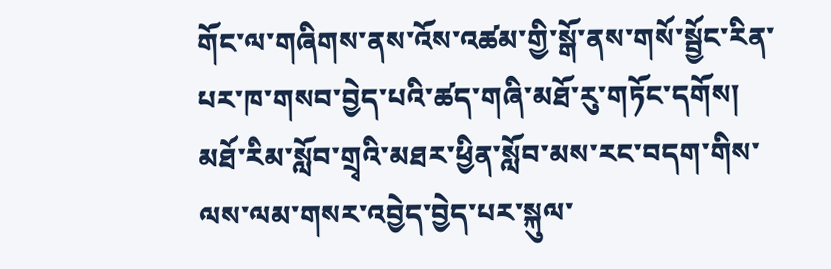གོང་ལ་གཞིགས་ནས་འོས་འཚམ་གྱི་སྒོ་ནས་གསོ་སྦྱོང་རིན་པར་ཁ་གསབ་བྱེད་པའི་ཚད་གཞི་མཐོ་རུ་གཏོང་དགོས།         མཐོ་རིམ་སློབ་གྲྭའི་མཐར་ཕྱིན་སློབ་མས་རང་བདག་གིས་ལས་ལམ་གསར་འབྱེད་བྱེད་པར་སྐུལ་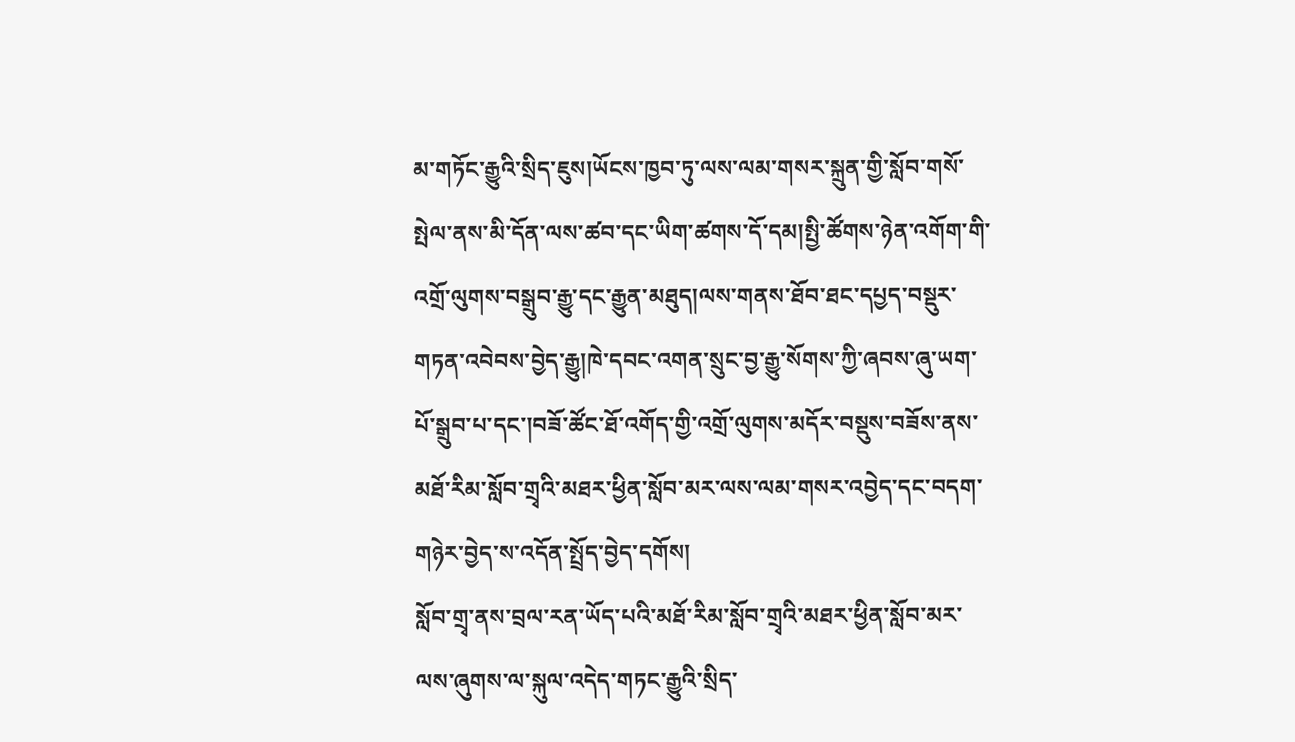མ་གཏོང་རྒྱུའི་སྲིད་ཇུས།ཡོངས་ཁྱབ་ཏུ་ལས་ལམ་གསར་སྐྲུན་གྱི་སློབ་གསོ་སྤེལ་ནས་མི་དོན་ལས་ཚབ་དང་ཡིག་ཚགས་དོ་དམ།སྤྱི་ཚོགས་ཉེན་འགོག་གི་འགྲོ་ལུགས་བསྒྲུབ་རྒྱུ་དང་རྒྱུན་མཐུད།ལས་གནས་ཐོབ་ཐང་དཔྱད་བསྡུར་གཏན་འབེབས་བྱེད་རྒྱུ།ཁེ་དབང་འགན་སྲུང་བྱ་རྒྱུ་སོགས་ཀྱི་ཞབས་ཞུ་ཡག་པོ་སྒྲུབ་པ་དང་།བཟོ་ཚོང་ཐོ་འགོད་གྱི་འགྲོ་ལུགས་མདོར་བསྡུས་བཟོས་ནས་མཐོ་རིམ་སློབ་གྲྭའི་མཐར་ཕྱིན་སློབ་མར་ལས་ལམ་གསར་འབྱེད་དང་བདག་གཉེར་བྱེད་ས་འདོན་སྤྲོད་བྱེད་དགོས།
སློབ་གྲྭ་ནས་བྲལ་རན་ཡོད་པའི་མཐོ་རིམ་སློབ་གྲྭའི་མཐར་ཕྱིན་སློབ་མར་ལས་ཞུགས་ལ་སྐུལ་འདེད་གཏང་རྒྱུའི་སྲིད་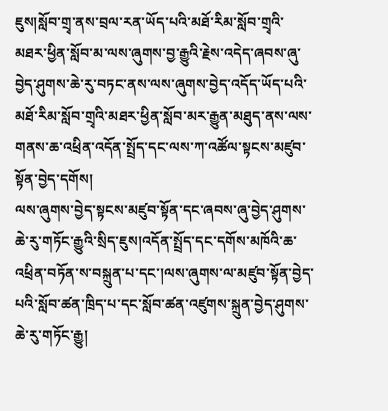ཇུས།སློབ་གྲྭ་ནས་བྲལ་རན་ཡོད་པའི་མཐོ་རིམ་སློབ་གྲྭའི་མཐར་ཕྱིན་སློབ་མ་ལས་ཞུགས་བྱ་རྒྱུའི་རྗེས་འདེད་ཞབས་ཞུ་བྱེད་ཤུགས་ཆེ་རུ་བཏང་ནས་ལས་ཞུགས་བྱེད་འདོད་ཡོད་པའི་མཐོ་རིམ་སློབ་གྲྭའི་མཐར་ཕྱིན་སློབ་མར་རྒྱུན་མཐུད་ནས་ལས་གནས་ཆ་འཕྲིན་འདོན་སྤྲོད་དང་ལས་ཀ་འཚོལ་སྟངས་མཛུབ་སྟོན་བྱེད་དགོས།
ལས་ཞུགས་བྱེད་སྟངས་མཛུབ་སྟོན་དང་ཞབས་ཞུ་བྱེད་ཤུགས་ཆེ་རུ་གཏོང་རྒྱུའི་སྲིད་ཇུས།འདོན་སྤྲོད་དང་དགོས་མཁོའི་ཆ་འཕྲིན་བཏོན་ས་བསྐྲུན་པ་དང་།ལས་ཞུགས་ལ་མཛུབ་སྟོན་བྱེད་པའི་སློབ་ཚན་ཁྲིད་པ་དང་སློབ་ཚན་འཛུགས་སྐྲུན་བྱེད་ཤུགས་ཆེ་རུ་གཏོང་རྒྱུ།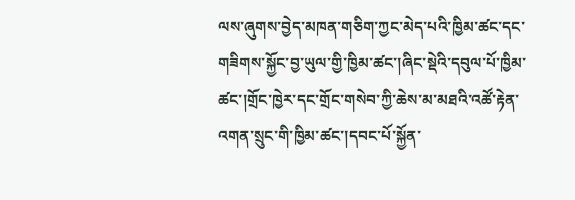ལས་ཞུགས་བྱེད་མཁན་གཅིག་ཀྱང་མེད་པའི་ཁྱིམ་ཚང་དང་གཟིགས་སྐྱོང་བྱ་ཡུལ་གྱི་ཁྱིམ་ཚང་།ཞིང་སྡེའི་དབུལ་པོ་ཁྱིམ་ཚང་།གྲོང་ཁྱེར་དང་གྲོང་གསེབ་ཀྱི་ཆེས་མ་མཐའི་འཚོ་རྟེན་འགན་སྲུང་གི་ཁྱིམ་ཚང་།དབང་པོ་སྐྱོན་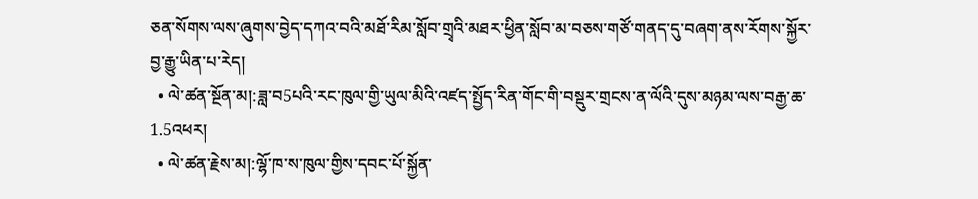ཅན་སོགས་ལས་ཞུགས་བྱེད་དཀའ་བའི་མཐོ་རིམ་སློབ་གྲྭའི་མཐར་ཕྱིན་སློབ་མ་བཅས་གཙོ་གནད་དུ་བཞག་ནས་རོགས་སྐྱོར་བྱ་རྒྱུ་ཡིན་པ་རེད།
  • ལེ་ཚན་སྔོན་མ།:ཟླ་བ5པའི་རང་ཁུལ་གྱི་ཡུལ་མིའི་འཛད་སྤྱོད་རིན་གོང་གི་བསྡུར་གྲངས་ན་ལོའི་དུས་མཉམ་ལས་བརྒྱ་ཆ་1.5འཕར།
  • ལེ་ཚན་རྗེས་མ།:ལྷོ་ཁ་ས་ཁུལ་གྱིས་དབང་པོ་སྐྱོན་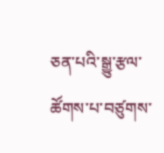ཅན་པའི་སྒྱུ་རྩལ་ཚོགས་པ་བཙུགས་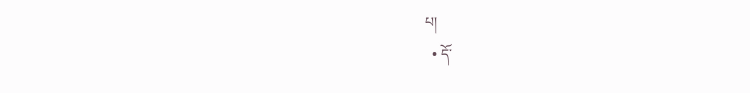པ།
  • དོ་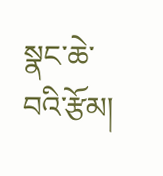སྣང་ཆེ་བའི་རྩོམ།